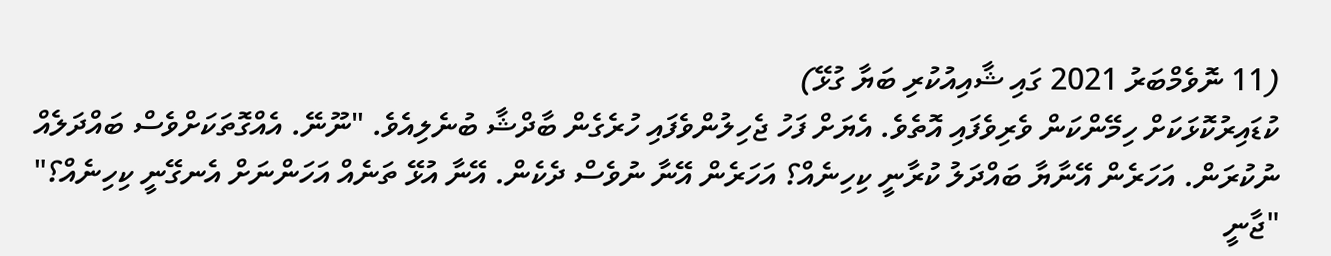(11 ނޮވެމްބަރު 2021 ގައި ޝާއިއުކުރި ބަޔާ ގުޅޭ)
ކުޑައިރުކޮޅަކަށް ހިމޭންކަން ވެރިވެފައި އޮތެވެ. އެޔަށް ފަހު ޖެހިލުންވެފައި ހުރެގެން ބާދްޝާ ބުނެލިއެވެ. "ނޫނޭ. އެއްގޮތަކަށްވެސް ބައްދަލެއް ނުކުރަން. އަހަރެން އޭނާޔާ ބައްދަލު ކުރާނީ ކިހިނެއް؟ އަހަރެން އޭނާ ނުވެސް ދެކެން. އޭނާ އުޅޭ ތަނެއް އަހަންނަށް އެނގޭނީ ކިހިނެއް؟"
"ޖާނީ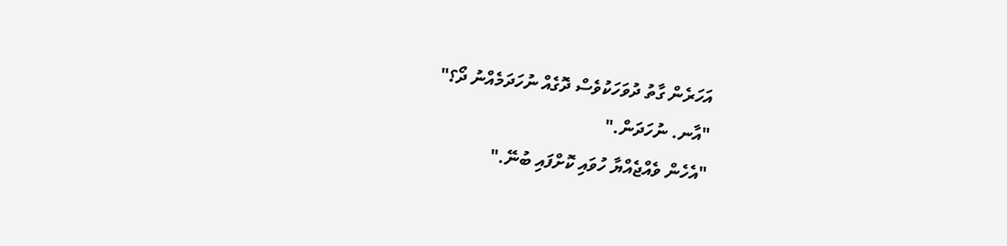އަހަރެން ގާތު ދުވަހަކުވެސް ދޮގެއް ނުހަދަމެއްނު ދޯ؟"
"އާނ. ނުހަދަން."
"އެހެން ވެއްޖެއްޔާ ހުވައި ކޮށްފައި ބުނޭ."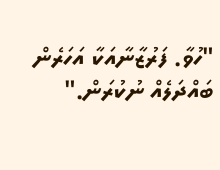"ހުވާ. ފަރުޒާނާއަކާ އަހަރެން ބައްދަލެއް ނުކުރަން."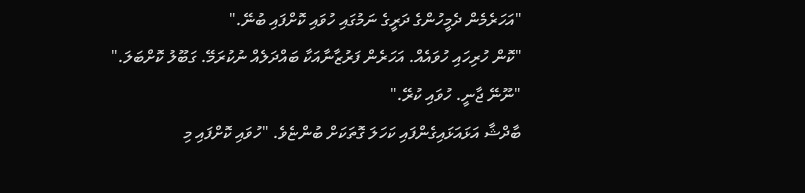"އަހަރެމެން ދެމީހުންގެ ދަރީގެ ނަމުގައި ހުވައި ކޮށްފައި ބުނޭ."
"ކޮން ހުރިހައި ހުވައެއް. އަހަރެން ފަރުޒާނާއަކާ ބައްދަލެއް ނުކުރަމޭ. ގަބޫލު ކޮށްބަލަ."
"ނޫނޭ ޖާނީ. ހުވައި ކުރޭ."
ބާދްޝާ އަޅައަޅައިގެންފައި ކަހަލަ ގޮތަކަށް ބުންޏެވެ. "ހުވައި ކޮށްފައި މި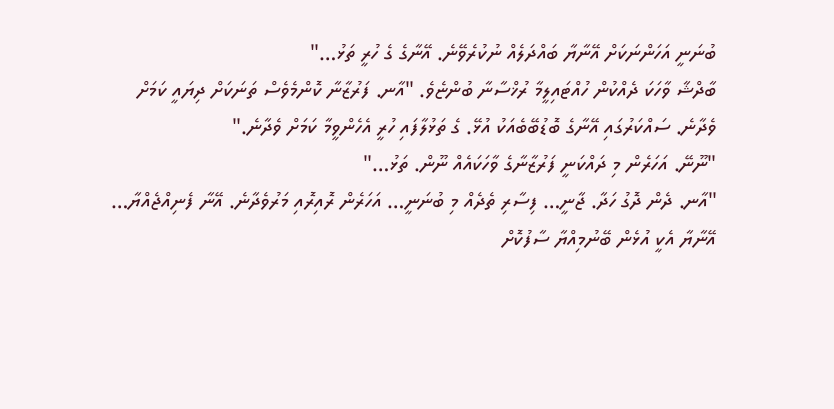ބުނަނީ އަހަންނަކަށް އޭނާޔާ ބައްދަލެއް ނުކުރެވޭނެ. އޭނާގެ ގެ ހުރީ ތަޅު…"
ބާދްޝާ ވާހަކަ ދެއްކުން ހުއްޓައިލީމާ ރުޚްސާނާ ބުންޏެވެ. "އާނ. ފަރުޒާނާ ކޮންމެވެސް ތަނަކަށް ދިޔައީ ކަމަށް ވެދާނެ. ސައްކަރުގައި އޭނާގެ ބޮޑުބޭބެއަކު އުޅޭ. ގެ ތަޅުލާފައި ހުރީ އެހެންވީމާ ކަމަށް ވެދާނެ."
"ނޫނޭ. އަހަރެން މި ދައްކަނީ ފަރުޒާނާގެ ވާހަކައެއް ނޫން. ތަޅު…"
"އާނ. ދެން ދޮގު ހަދާ. ޖާނީ… ފިސާރި ތެދެއް މި ބުނަނީ… އަހަރެން ރޮއިރޮއި މަރުވެދާނެ. އޭނާ ފެނިއްޖެއްޔާ… އޭނާޔާ އެކީ އުޅެން ބޭނުމިއްޔާ ސާފުކޮށް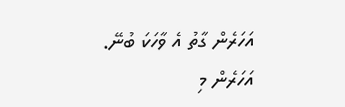އަހަރެން ގާތު އެ ވާހަކަ ބުނޭ. އަހަރެން މި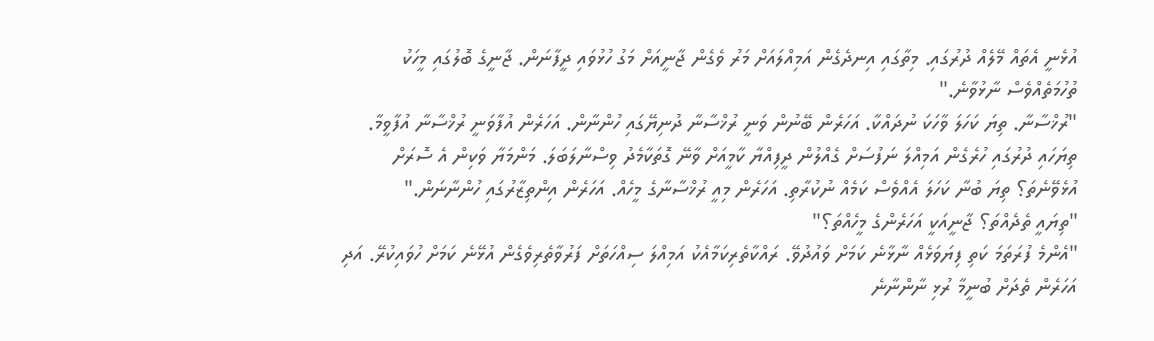އުޅެނީ އެތައް މޭލެއް ދުރުގައި. މިތާގައި އިނދެގެން އަމިއްލައަށް މަރު ވެގެން ޖާނީއަށް މަގު ހުޅުވައި ދީފާނަން. ޖާނީގެ ބޮލުގައި މީހަކު ތުހުމަތެއްވެސް ނާޅުވާނެ."
"ރުޚްސާނާ. ތިޔަ ކަހަލަ ވާހަކަ ނުދައްކާ. އަހަރެން ބޭނުން ވަނީ ރުޚްސާނާ ދުނިޔޭގައި ހުންނާން. އަހަރެން އުފާވަނީ ރުޚްސާނާ އުފާވީމާ. ތިޔަހައި ދުރުގައި ހުރެގެން އަމިއްލަ ނަފުސަށް ގެއްލުން ދީފިއްޔާ ކާމީއަށް ވާނޭ ގޮތަކާމެދު ވިސްނާލަބަލަ. މަންމަޔާ ވަކިން އެ ސޮރަށް އުޅެވޭނެތަ؟ ތިޔަ ބުނާ ކަހަލަ އެއްވެސް ކަމެއް ނުކުރާތި. އަހަރެން މިއީ ރުޚްސާނާގެ މީހެއް. އަހަރެން އިންތިޒާރުގައި ހުންނާނަން."
"ތިޔައީ ތެދެއްތަ؟ ޖާނީއަކީ އަހަރެންގެ މީހެއްތަ؟"
"އެންމެ ފުރަތަމަ ކަތި ފިޔަވަޅެއް ނާޅާނެ ކަމަށް ވައުދުވޭ. ރައްކާތެރިކަމާއެކު އަމިއްލަ ސިއްހަތަށް ފަރުވާތެރިވެގެން އުޅޭނެ ކަމަށް ހުވައިކުރޭ. އަދި އަހަރެން ތެދަށް ބުނީމާ ރުޅި ނާންނާނެ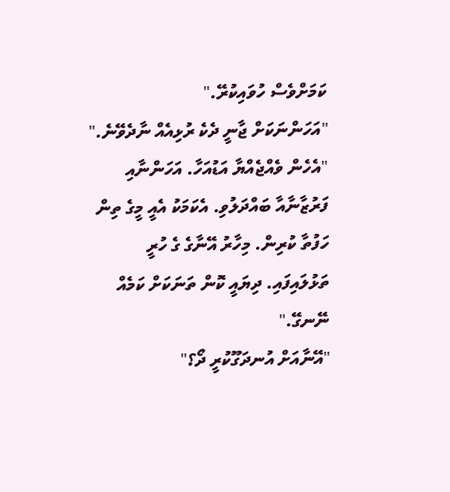ކަމަށްވެސް ހުވައިކުރޭ."
"އަހަންނަކަށް ޖާނީ ދެކެ ރުޅިއެއް ނާދެވޭނެ."
"އެހެން ވެއްޖެއްޔާ އަޑުއަހާ. އަހަންނާއި ފަރުޒާނާއާ ބައްދަލުވި. އެކަމަކު އެއީ މީގެ ތިން ހަފުތާ ކުރިން. މިހާރު އޭނާގެ ގެ ހުރީ ތަޅުލައިފައި. ދިޔައީ ކޮން ތަނަކަށް ކަމެއް ނޭނގޭ."
"އޭނާއަށް އުނދަގޫކުރީ ދޯ؟"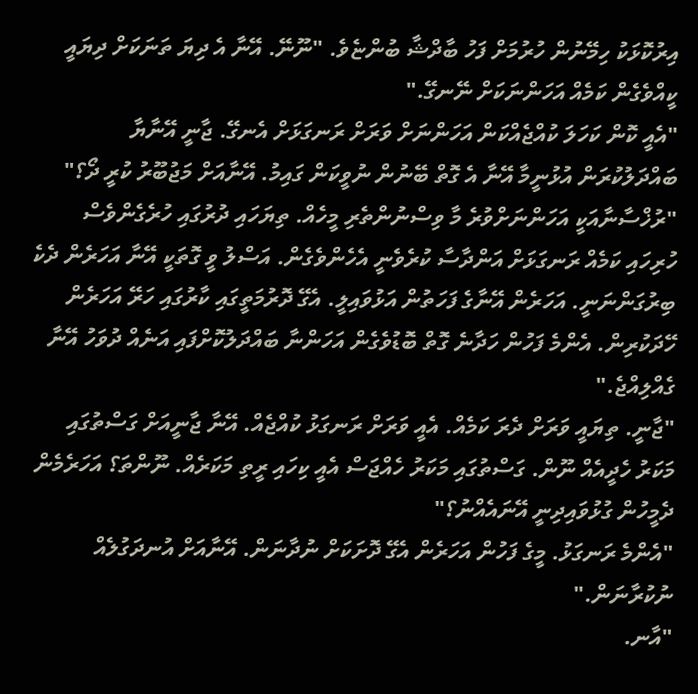އިރުކޮޅަކު ހިމޭނުން ހުރުމަށް ފަހު ބާދްޝާ ބުންޏެވެ. "ނޫނޭ. އޭނާ އެ ދިޔަ ތަނަކަށް ދިޔައީ ކީއްވެގެން ކަމެއް އަހަންނަކަށް ނޭނގޭ."
"އެއީ ކޮން ކަހަލަ ކުއްޖެއްކަން އަހަންނަށް ވަރަށް ރަނގަޅަށް އެނގޭ. ޖާނީ އޭނާޔާ ބައްދަލުކުރަން އުޅުނީމާ އޭނާ އެ ގޮތް ބޭނުން ނުވީކަން ގައިމު. އޭނާއަށް މަޖުބޫރު ކުރީ ދޯ؟"
"ރުޚްސާނާއަކީ އަހަންނަށްވުރެ މާ ވިސްނުންތެރި މީހެއް. ތިޔަހައި ދުރުގައި ހުރެގެންވެސް ހުރިހައި ކަމެއް ރަނގަޅަށް އަންދާސާ ކުރެވެނީ އެހެންވެގެން. އަސްލު ވީ ގޮތަކީ އޭނާ އަހަރެން ދެކެ ބިރުގަންނަނީ. އަހަރެން އޭނާގެ ފަހަތުން އަޅުވައިލީ. އެގޭ ދޮރުމަތީގައި ކާރުގައި ހަރޭ އަހަރެން ހޭދަކުރިން. އެންމެ ފަހުން ހަދާނެ ގޮތް ބޮޑުވެގެން އަހަންނާ ބައްދަލުކޮށްފައި އަނެއް ދުވަހު އޭނާ ގެއްލިއްޖެ."
"ޖާނީ. ތިޔައީ ވަރަށް ދެރަ ކަމެއް. އެއީ ވަރަށް ރަނގަޅު ކުއްޖެއް. އޭނާ ޖާނީއަށް ގަސްތުގައި މަކަރު ހެދީއެއް ނޫން. ގަސްތުގައި މަކަރު ހެއްޖަސް އެއީ ކިހައި ރީތި މަކަރެއް. ނޫންތަ؟ އަހަރެމެން ދެމީހުން ގުޅުވައިދިނީ އޭނައެއްނު؟"
"އެންމެ ރަނގަޅު. މީގެ ފަހުން އަހަރެން އެގޭ ދޮށަކަށް ނުދާނަން. އޭނާއަށް އުނދަގުލެއް ނުކުރާނަން."
"އާނ.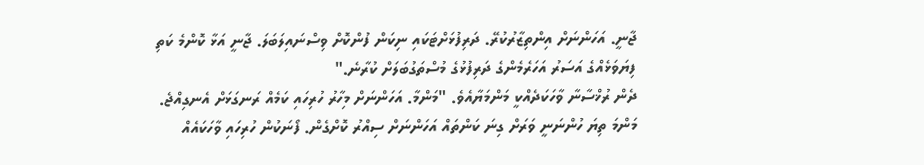ޖާނީ. އަހަންނަށް އިންތިޒާރުކުރޭ. ދަރިފުޅަށްޓަކައި ނިކަން ފުންކޮށް ވިސްނައިލަބަލަ. ޖާނީ އަޅާ ކޮންމެ ކަތި ފިޔަވަޅެއްގެ އަސަރު އަހަރެމެންގެ ދަރިފުޅުގެ މުސްތަގުބަލަށް ކުރާނެ."
ދެން ރުޚްސާނާ ވާހަކަދެއްކީ މަންމަޔާއެވެ. "މަންމާ. އަހަންނަށް މިހާރު ހުރިހައި ކަމެއް ރަނގަޅަށް އެނގިއްޖެ. މަންމަ ތިޔަ ހުންނަނީ ވަރަށް ގިނަ ކަންތައް އަހަންނަށް ސިއްރު ކޮށްގެން. ފޯނަކުން ހުރިހައި ވާހަކައެއް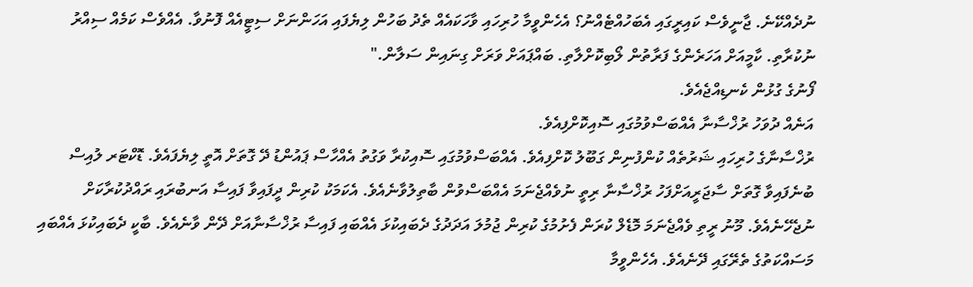ނުދެއްކޭނެ. ޖާނީވެސް ކައިރީގައި އެބަހުއްޓެއްނު؟ އެހެންވީމާ ހުރިހައި ވާހަކައެއް ތެދު ބަހުން ލިޔެފައި އަހަންނަށް ސިޓީއެއް ފޮނުވާ. އެއްވެސް ކަމެއް ސިއްރު ނުކުރާތި. ކާމީއަށް އަހަރެންގެ ފަރާތުން ލޯބިކޮށްލާތި. ބައްޕައަށް ވަރަށް ގިނައިން ސަލާން."
ފޯނުގެ ގުޅުން ކެނޑިއްޖެއެވެ.
އަނެއް ދުވަހު ރުޚްސާނާ އެއްބަސްވުމުގައި ސޮއިކޮށްފިއެވެ.
ރުޚްސާނާގެ ހުރިހައި ޝަރުތެއް ކުންފުނިން ގަބޫލު ކޮށްފިއެވެ. އެއްބަސްވުމުގައި ސޮއިކުރާ ވަގުތު އެއްހާސް ޕައުންޑު ދޭ ގޮތަށް އޮތީ ލިޔެފައެވެ. ޑޮކްޓަރ ލުއިސް ބުނެފައިވާ ގޮތަށް ސާޖަރީއަށްފަހު ރުޚްސާނާ ރިތީ ނުވެއްޖެނަމަ އެއްބަސްވުން ބާތިލުވާނެއެވެ. އެކަމަކު ކުރިން ދީފައިވާ ފައިސާ އަނބުރައި ރައްދުކުރާކަށް ނުޖެހޭނެއެވެ. މޫނު ރީތި ވެއްޖެނަމަ މޮޑެލް ކުރަން ފެށުމުގެ ކުރިން ޖުމުލަ އަދަދުގެ ދެބައިކުޅަ އެއްބައި ފައިސާ ރުޚްސާނާއަށް ދޭން ވާނެއެވެ. ބާކީ ދެބައިކުޅަ އެއްބައި މަސައްކަތުގެ ތެރޭގައި ދޭނެއެވެ. އެހެންވީމާ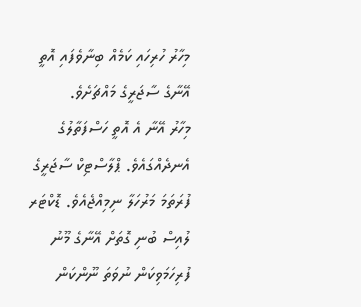މިހާރު ހުރިހައި ކަމެއް ބިނާވެފައި އޮތީ އޭނާގެ ސާޖަރީގެ މައްޗަށެވެ.
މިހާރު އޭނާ އެ އޮތީ ހަސްފަތާލުގެ އެނދެއްގައެވެ. ޕްލާސްޓިކް ސާޖަރީގެ ފުރަތަމަ މަރުހަލާ ނިމިއްޖެއެވެ. ޑޮކްޓަރ ލުއިސް ބުނި ގޮތަށް އޭނާގެ މޫނު ފުރިހަމަވިކަން ނުވަތަ ނޫންކަން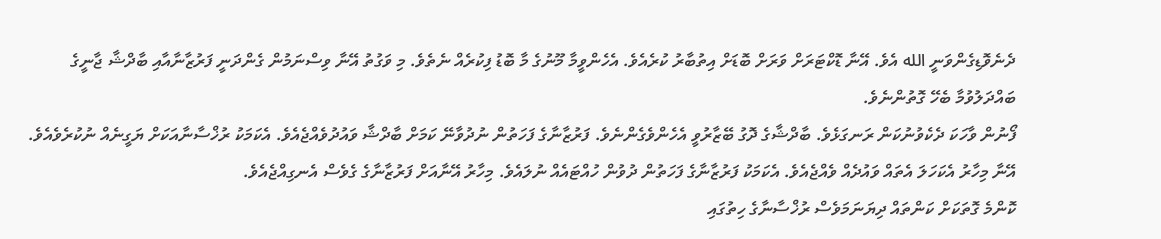ދެނެވޮޑިގެންވަނީ الله އެވެ. އޭނާ ޑޮކްޓަރަށް ވަރަށް ބޮޑަށް އިތުބާރު ކުރެއެވެ. އެހެންވީމާ މޫނުގެ މާ ބޮޑު ފިކުރެއް ނެތެވެ. މި ވަގުތު އޭނާ ވިސްނަމުން ގެންދަނީ ފަރުޒާނާއާއި ބާދްޝާ ޖާނީގެ ބައްދަލުވުމާ ބެހޭ ގޮތުންނެވެ.
ފޯނުން ވާހަކަ ދެކެވުނުކަން ރަނގަޅެވެ. ބާދްޝާގެ ދޮގު ބޭޒާރުވީ އެހެންވެގެންނެވެ. ފަރުޒާނާގެ ފަހަތުން ނުދުވާނޭ ކަމަށް ބާދްޝާ ވައުދުވެއްޖެއެވެ. އެކަމަކު ރުޚްސާނާއަކަށް ޔަގީނެއް ނުކުރެވެއެވެ. އޭނާ މިހާރު އެކަހަލަ އެތައް ވައުދެއް ވެއްޖެއެވެ. އެކަމަކު ފަރުޒާނާގެ ފަހަތުން ދުވުން ހުއްޓައެއް ނުލައެވެ. މިހާރު އޭނާއަށް ފަރުޒާނާގެ ގެވެސް އެނގިއްޖެއެވެ.
ކޮންމެ ގޮތަކަށް ކަންތައް ދިޔަނަމަވެސް ރުޚްސާނާގެ ހިތުގައި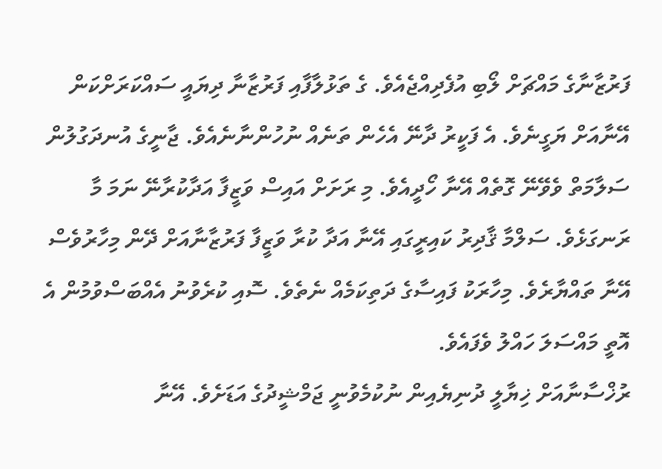ފަރުޒާނާގެ މައްޗަށް ލޯބި އުފެދިއްޖެއެވެ. ގެ ތަޅުލާފާއި ފަރުޒާނާ ދިޔައީ ސައްކަރަށްކަން އޭނާއަށް ޔަގީނެވެ. އެ ފަކީރު ދާނޭ އެހެން ތަނެއް ނުހުންނާނެއެވެ. ޖާނީގެ އުނދަގުލުން ސަލާމަތް ވެވޭނޭ ގޮތެއް އޭނާ ހޯދީއެވެ. މި ރަށަށް އައިސް ވަޒީފާ އަދާކުރާނޭ ނަމަ މާ ރަނގަޅެވެ. ސަލްމާ ޤާދިރު ކައިރީގައި އޭނާ އަދާ ކުރާ ވަޒީފާ ފަރުޒާނާއަށް ދޭން މިހާރުވެސް އޭނާ ތައްޔާރެވެ. މިހާރަކު ފައިސާގެ ދަތިކަމެއް ނެތެވެ. ސޮއި ކުރެވުނު އެއްބަސްވުމުން އެ އޮތީ މައްސަލަ ހައްލު ވެފައެވެ.
ރުޚްސާނާއަށް ޚިޔާލީ ދުނިޔެއިން ނުކުމެވުނީ ޖަމްޝީދުގެ އަޑަށެވެ. އޭނާ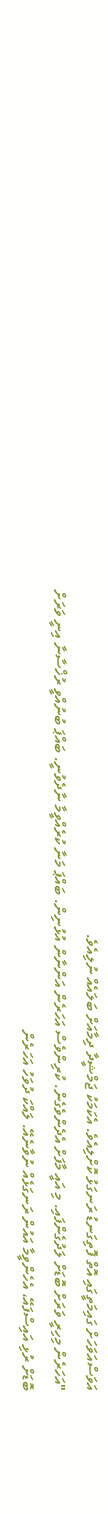އަވަސްއަވަހަށް ގައިމަތީގައި އޮތް ފޮތިގަނޑު ރަނގަޅު ކޮށްލިއެވެ. އެކަމަކު ޖަމްޝީދާ ދިމާއަށް ބަލައެއް ނުލިއެވެ.
"އަހަރެން މިހިރީ ވަރަށް ބޮޑަށް ލަދުގެންފައި. މި އައީ މާފަށް އެދެންވެގެން. ކުރިންވެސް އަހަރެން އަންނާން އުޅުނިން. ބައްޕަ މަނާ ކުރެއްވީމާ ނާދެވުނީ. ބައްޕަ ބުނުއްވީ ރުޚްސާނާ އިނީ ވަރަށް ބޮޑަށް ރުޅި އައިސްފައޭ، އެހެންވީމާ އައުން ރަނގަޅެއް ނުވާނެއޭ. ލައްކަ ދުވަހު އަހަރެން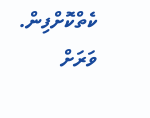ކެތްކޮށްފިން. ވަރަށް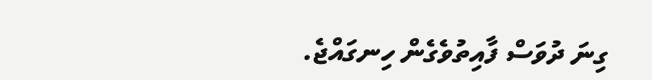ގިނަ ދުވަސް ފާއިތުވެގެން ހިނގައްޖެ.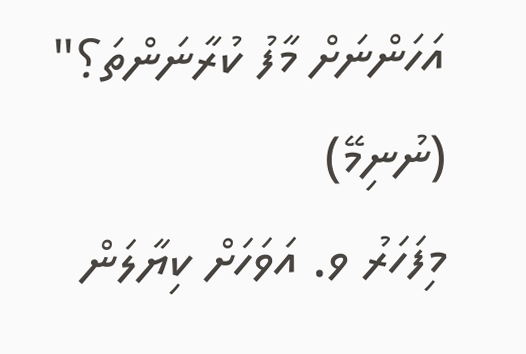އަހަންނަށް މާފު ކުރާނަންތަ؟"
(ނުނިމޭ)
މިފަހަރު ވ. އަވަހަށް ކިޔާލަން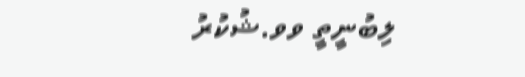ލިބުނީތީ ވވ.ޝުކުރު